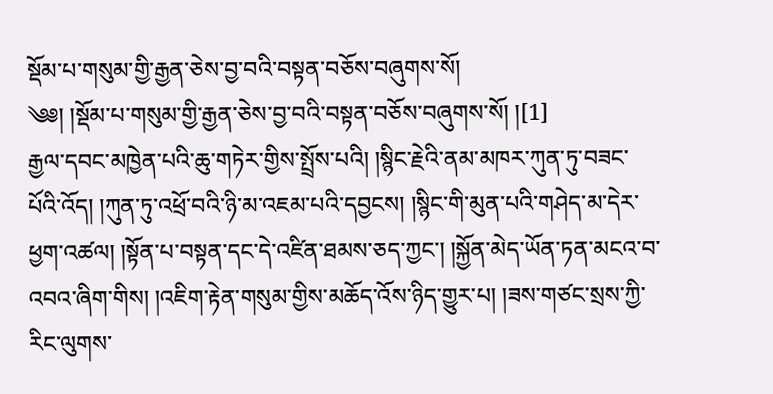སྡོམ་པ་གསུམ་གྱི་རྒྱན་ཅེས་བྱ་བའི་བསྟན་བཅོས་བཞུགས་སོ།
༄༅། །སྡོམ་པ་གསུམ་གྱི་རྒྱན་ཅེས་བྱ་བའི་བསྟན་བཅོས་བཞུགས་སོ། །[1]
རྒྱལ་དབང་མཁྱེན་པའི་ཆུ་གཏེར་གྱིས་སྤྲོས་པའི། །སྙིང་རྗེའི་ནམ་མཁར་ཀུན་ཏུ་བཟང་པོའི་འོད། །ཀུན་ཏུ་འཕྲོ་བའི་ཉི་མ་འཇམ་པའི་དབྱངས། །སྙིང་གི་མུན་པའི་གཤེད་མ་དེར་ཕྱག་འཚལ། །སྟོན་པ་བསྟན་དང་དེ་འཛིན་ཐམས་ཅད་ཀྱང་། །སྐྱོན་མེད་ཡོན་ཏན་མངའ་བ་འབའ་ཞིག་གིས། །འཇིག་རྟེན་གསུམ་གྱིས་མཆོད་འོས་ཉིད་གྱུར་པ། །ཟས་གཙང་སྲས་ཀྱི་རིང་ལུགས་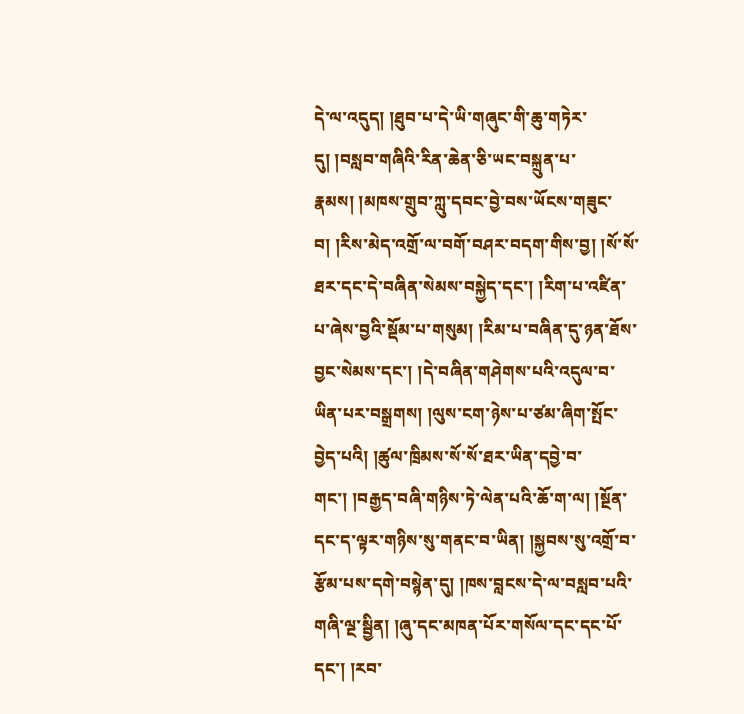དེ་ལ་འདུད། །ཐུབ་པ་དེ་ཡི་གཞུང་གི་ཆུ་གཏེར་དུ། །བསླབ་གཞིའི་རིན་ཆེན་ཅི་ཡང་བསྐྲུན་པ་རྣམས། །མཁས་གྲུབ་ཀླུ་དབང་བྱེ་བས་ཡོངས་གཟུང་བ། །རིས་མེད་འགྲོ་ལ་བགོ་བཤར་བདག་གིས་བྱ། །སོ་སོ་ཐར་དང་དེ་བཞིན་སེམས་བསྐྱེད་དང་། །རིག་པ་འཛིན་པ་ཞེས་བྱའི་སྡོམ་པ་གསུམ། །རིམ་པ་བཞིན་དུ་ཉན་ཐོས་བྱང་སེམས་དང་། །དེ་བཞིན་གཤེགས་པའི་འདུལ་བ་ཡིན་པར་བསྒྲགས། །ལུས་ངག་ཉེས་པ་ཙམ་ཞིག་སྤོང་བྱེད་པའི། །ཚུལ་ཁྲིམས་སོ་སོ་ཐར་ཡིན་དབྱེ་བ་གང་། །བརྒྱད་བཞི་གཉིས་ཏེ་ལེན་པའི་ཆོ་ག་ལ། །སྔོན་དང་ད་ལྟར་གཉིས་སུ་གནང་བ་ཡིན། །སྐྱབས་སུ་འགྲོ་བ་རྩོམ་པས་དགེ་བསྙེན་དུ། །ཁས་བླངས་དེ་ལ་བསླབ་པའི་གཞི་ལྔ་སྦྱིན། །ཞུ་དང་མཁན་པོར་གསོལ་དང་དང་པོ་དང་། །རབ་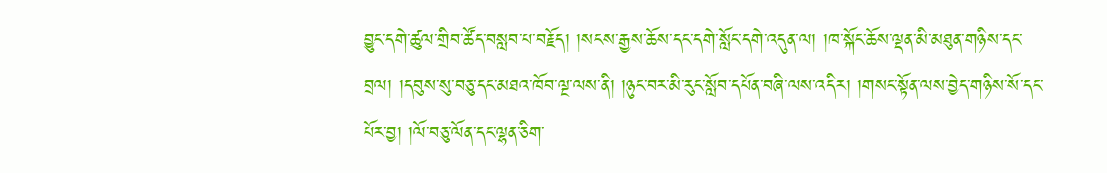བྱུང་དགེ་ཚུལ་གྲིབ་ཚོད་བསླབ་པ་བརྗོད། །སངས་རྒྱས་ཆོས་དང་དགེ་སློང་དགེ་འདུན་ལ། །ཁ་སྐོང་ཆོས་ལྡན་མི་མཐུན་གཉིས་དང་བྲལ། །དབུས་སུ་བཅུ་དང་མཐའ་ཁོབ་ལྔ་ལས་ནི། །ཉུང་བར་མི་རུང་སློབ་དཔོན་བཞི་ལས་འདིར། །གསང་སྟོན་ལས་བྱེད་གཉིས་སོ་དང་པོར་བྱ། །ལོ་བཅུ་ལོན་དང་ལྷན་ཅིག་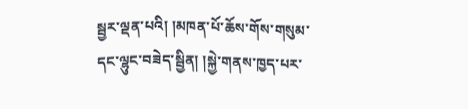སྦྱར་ལྡན་པའི། །མཁན་པོ་ཆོས་གོས་གསུམ་དང་ལྷུང་བཟེད་སྦྱིན། །སྐྱེ་གནས་ཁྱད་པར་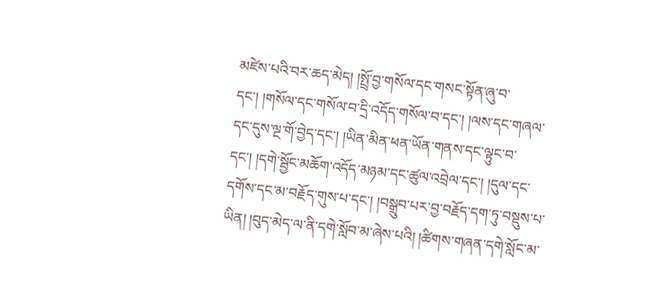མཛེས་པའི་བར་ཆད་མེད། །སྤྲོ་བྱ་གསོལ་དང་གསང་སྟོན་ཞུ་བ་དང་། །གསོལ་དང་གསོལ་བ་དྲི་འདོད་གསོལ་བ་དང་། །ལས་དང་གཞལ་དང་དུས་ལྔ་གོ་བྱེད་དང་། །ཡིན་མིན་ཕན་ཡོན་གནས་དང་ལྟུང་བ་དང་། །དགེ་སྦྱོང་མཆོག་འདོད་མཉམ་དང་ཚུལ་འབྲེལ་དང་། །དུལ་དང་དགོས་དང་མ་བརྗོད་གུས་པ་དང་། །བསྒྲུབ་པར་བྱ་བརྗོད་དག་ཏུ་བསྡུས་པ་ཡིན། །བུད་མེད་ལ་ནི་དགེ་སློབ་མ་ཞེས་པའི། །ཚིགས་གཞན་དགེ་སློང་མ་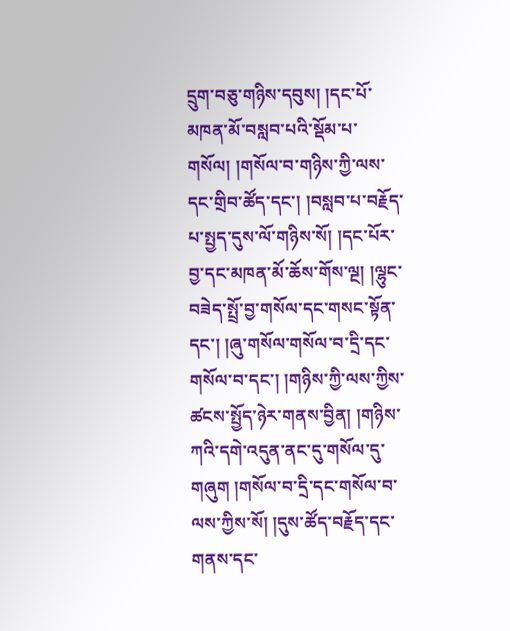དྲུག་བཅུ་གཉིས་དབུས། །དང་པོ་མཁན་མོ་བསླབ་པའི་སྡོམ་པ་གསོལ། །གསོལ་བ་གཉིས་ཀྱི་ལས་དང་གྲིབ་ཚོད་དང་། །བསླབ་པ་བརྗོད་པ་སྤྱད་དུས་ལོ་གཉིས་སོ། །དང་པོར་བྱ་དང་མཁན་མོ་ཆོས་གོས་ལྔ། །ལྷུང་བཟེད་སྤྲོ་བྱ་གསོལ་དང་གསང་སྟོན་དང་། །ཞུ་གསོལ་གསོལ་བ་དྲི་དང་གསོལ་བ་དང་། །གཉིས་ཀྱི་ལས་ཀྱིས་ཚངས་སྤྱོད་ཉེར་གནས་བྱིན། །གཉིས་ཀའི་དགེ་འདུན་ནང་དུ་གསོལ་དུ་གཞུག །གསོལ་བ་དྲི་དང་གསོལ་བ་ལས་ཀྱིས་སོ། །དུས་ཚོད་བརྗོད་དང་གནས་དང་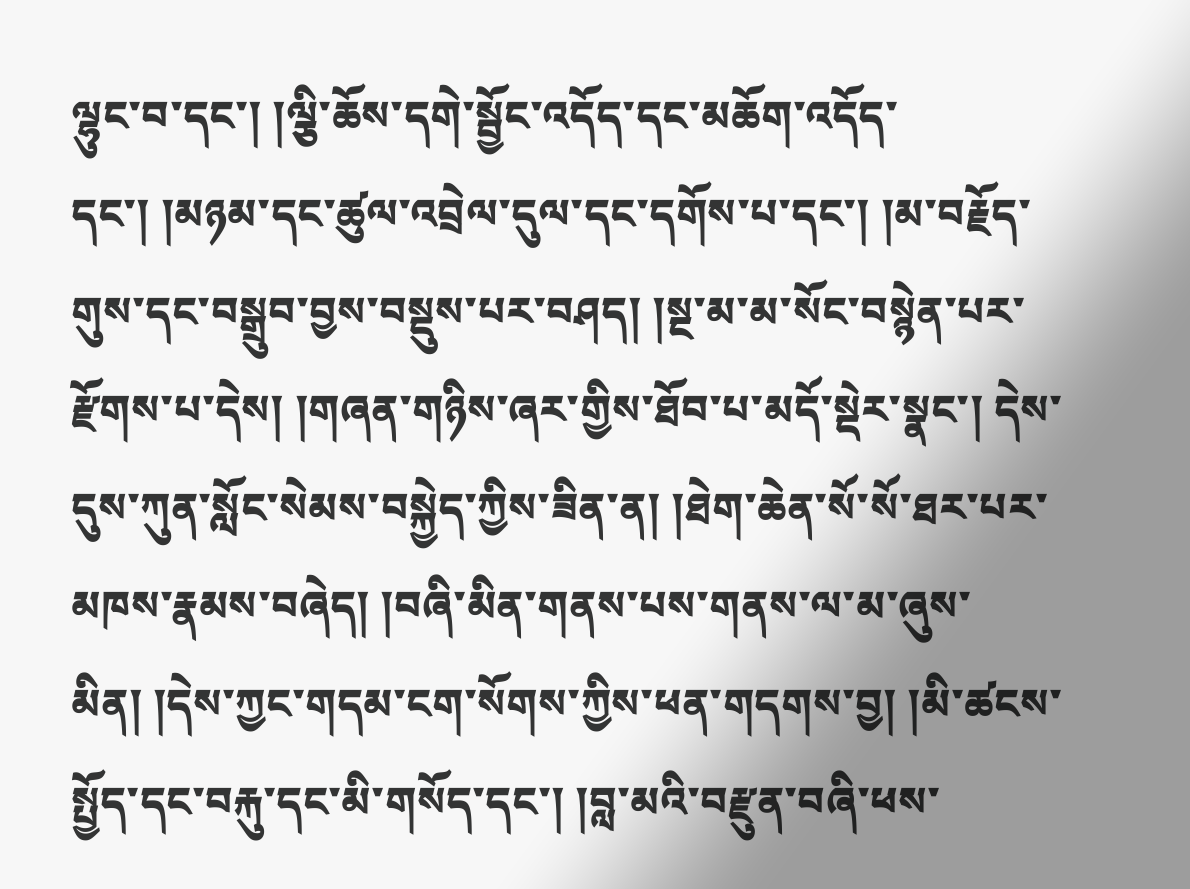ལྷུང་བ་དང་། །ལྕི་ཆོས་དགེ་སྦྱོང་འདོད་དང་མཆོག་འདོད་དང་། །མཉམ་དང་ཚུལ་འབྲེལ་དུལ་དང་དགོས་པ་དང་། །མ་བརྗོད་གུས་དང་བསྒྲུབ་བྱས་བསྡུས་པར་བཤད། །སྔ་མ་མ་སོང་བསྙེན་པར་རྫོགས་པ་དེས། །གཞན་གཉིས་ཞར་གྱིས་ཐོབ་པ་མདོ་སྡེར་སྣང་། དེས་དུས་ཀུན་སློང་སེམས་བསྐྱེད་ཀྱིས་ཟིན་ན། །ཐེག་ཆེན་སོ་སོ་ཐར་པར་མཁས་རྣམས་བཞེད། །བཞི་མིན་གནས་པས་གནས་ལ་མ་ཞུས་མིན། །དེས་ཀྱང་གདམ་ངག་སོགས་ཀྱིས་ཕན་གདགས་བྱ། །མི་ཚངས་སྤྱོད་དང་བརྐུ་དང་མི་གསོད་དང་། །བླ་མའི་བརྫུན་བཞི་ཕས་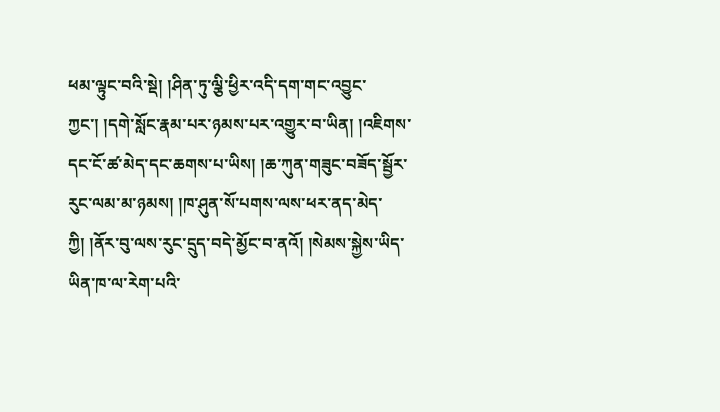ཕམ་ལྟུང་བའི་སྡེ། །ཤིན་ཏུ་ལྕི་ཕྱིར་འདི་དག་གང་འབྱུང་ཀྱང་། །དགེ་སློང་རྣམ་པར་ཉམས་པར་འགྱུར་བ་ཡིན། །འཇིགས་དང་ངོ་ཚ་མེད་དང་ཆགས་པ་ཡིས། །ཆ་ཀུན་གཟུང་བཟོད་སྦྱོར་རུང་ལམ་མ་ཉམས། །ཁ་ཤུན་སོ་པགས་ལས་ཕར་ནད་མེད་ཀྱི། །ནོར་བུ་ལས་རུང་དྲུད་བདེ་མྱོང་བ་ནའོ། །སེམས་སྐྱེས་ཡིད་ཡིན་ཁ་ལ་རེག་པའི་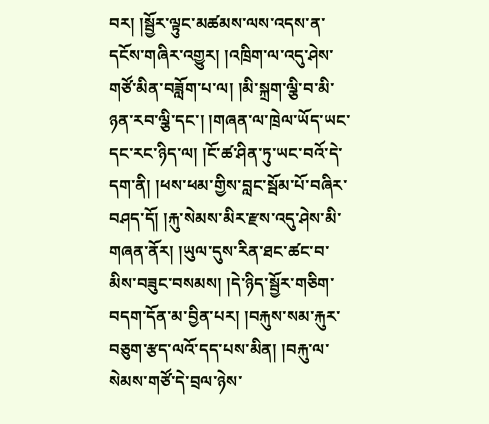བར། །སྦྱོར་ལྟུང་མཚམས་ལས་འདས་ན་དངོས་གཞིར་འགྱུར། །འཁྲིག་ལ་འདུ་ཤེས་གཙོ་མིན་བཟློག་པ་ལ། །མི་སྐྲག་ལྕི་བ་མི་ཉན་རབ་ལྕི་དང་། །གཞན་ལ་ཁྲེལ་ཡོད་ཡང་དང་རང་ཉིད་ལ། །ངོ་ཚ་ཤིན་ཏུ་ཡང་བའོ་དེ་དག་ནི། །ཕས་ཕམ་གྱིས་བླང་སྦོམ་པོ་བཞིར་བཤད་དོ། །རྐུ་སེམས་མིར་རྫས་འདུ་ཤེས་མི་གཞན་ནོར། །ཡུལ་དུས་རིན་ཐང་ཚང་བ་མིས་བཟུང་བསམས། །དེ་ཉིད་སྦྱོར་གཅིག་བདག་དོན་མ་བྱིན་པར། །བརྐུས་སམ་རྐུར་བཅུག་རྩད་ལའོ་དད་པས་མིན། །བརྐུ་ལ་སེམས་གཙོ་དེ་བྲལ་ཉེས་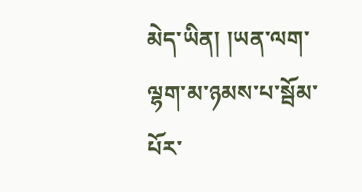མེད་ཡིན། །ཡན་ལག་ལྷག་མ་ཉམས་པ་སྦོམ་པོར་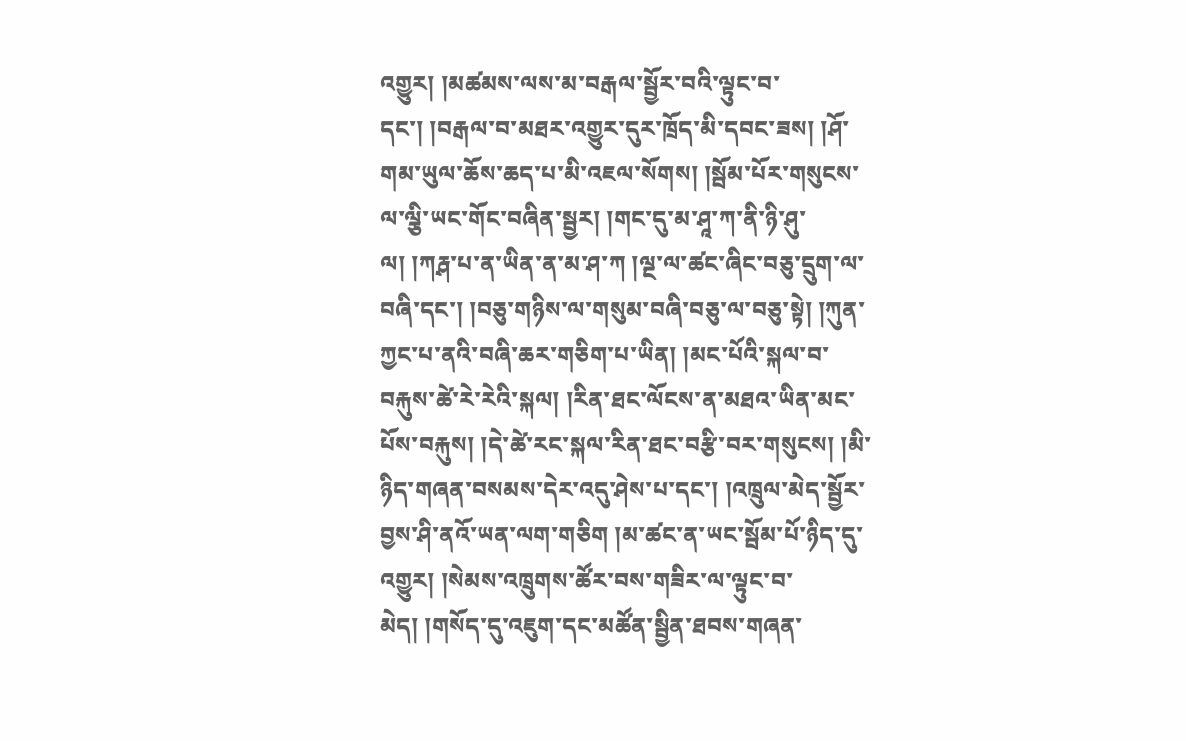འགྱུར། །མཚམས་ལས་མ་བརྒལ་སྦྱོར་བའི་ལྟུང་བ་དང་། །བརྒལ་བ་མཐར་འགྱུར་དུར་ཁྲོད་མི་དབང་ཟས། །ཤོ་གམ་ཡུལ་ཆོས་ཆད་པ་མི་འཇལ་སོགས། །སྦོམ་པོར་གསུངས་ལ་ལྕི་ཡང་གོང་བཞིན་སྦྱར། །གང་དུ་མ་ཤཱ་ཀ་ནི་ཉི་ཤུ་ལ། །ཀརྴ་པ་ན་ཡིན་ན་མ་ཤ་ཀ །ལྔ་ལ་ཚང་ཞིང་བཅུ་དྲུག་ལ་བཞི་དང་། །བཅུ་གཉིས་ལ་གསུམ་བཞི་བཅུ་ལ་བཅུ་སྟེ། །ཀུན་ཀྱང་པ་ནའི་བཞི་ཆར་གཅིག་པ་ཡིན། །མང་པོའི་སྐལ་བ་བརྐུས་ཚེ་རེ་རེའི་སྐལ། །རིན་ཐང་ལོངས་ན་མཐའ་ཡིན་མང་པོས་བརྐུས། །དེ་ཚེ་རང་སྐལ་རིན་ཐང་བརྩི་བར་གསུངས། །མི་ཉིད་གཞན་བསམས་དེར་འདུ་ཤེས་པ་དང་། །འཁྲུལ་མེད་སྦྱོར་བྱས་ཤི་ནའོ་ཡན་ལག་གཅིག །མ་ཚང་ན་ཡང་སྦོམ་པོ་ཉིད་དུ་འགྱུར། །སེམས་འཁྲུགས་ཚོར་བས་གཟིར་ལ་ལྟུང་བ་མེད། །གསོད་དུ་འཇུག་དང་མཚོན་སྦྱིན་ཐབས་གཞན་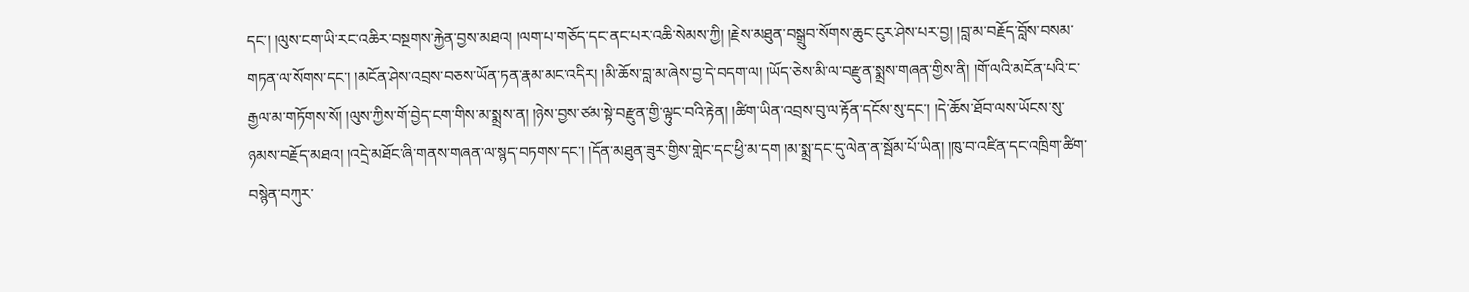དང་། །ལུས་ངག་ཡི་རང་འཆིར་བསྔགས་རྐྱེན་བྱས་མཐའ། །ལག་པ་གཅོད་དང་ནང་པར་འཆི་སེམས་ཀྱི། །རྗེས་མཐུན་བསྒྲུབ་སོགས་ཆུང་ངུར་ཤེས་པར་བྱ། །བླ་མ་བརྗོད་བློས་བསམ་གཏན་ལ་སོགས་དང་། །མངོན་ཤེས་འབྲས་བཅས་ཡོན་ཏན་རྣམ་མང་འདིར། །མི་ཆོས་བླ་མ་ཞེས་བྱ་དེ་བདག་ལ། །ཡོད་ཅེས་མི་ལ་བརྫུན་སྨྲས་གཞན་གྱིས་ནི། །གོ་ལའི་མངོན་པའི་ང་རྒྱལ་མ་གཏོགས་སོ། །ལུས་ཀྱིས་གོ་བྱེད་ངག་གིས་མ་སྨྲས་ན། །ཉེས་བྱས་ཙམ་སྟེ་བརྫུན་གྱི་ལྟུང་བའི་རྟེན། །ཚིག་ཡིན་འབྲས་བུ་ལ་རྟོན་དངོས་སུ་དང་། །དེ་ཆོས་ཐོབ་ལས་ཡོངས་སུ་ཉམས་བརྗོད་མཐའ། །འདྲེ་མཐོང་ཞི་གནས་གཞན་ལ་སྙད་བཏགས་དང་། །དོན་མཐུན་ཟུར་གྱིས་གླེང་དང་ཕྱི་མ་དག །མ་སྨྲ་དང་དུ་ལེན་ན་སྦོམ་པོ་ཡིན། །ཁུ་བ་འཛིན་དང་འཁྲིག་ཚིག་བསྙེན་བཀུར་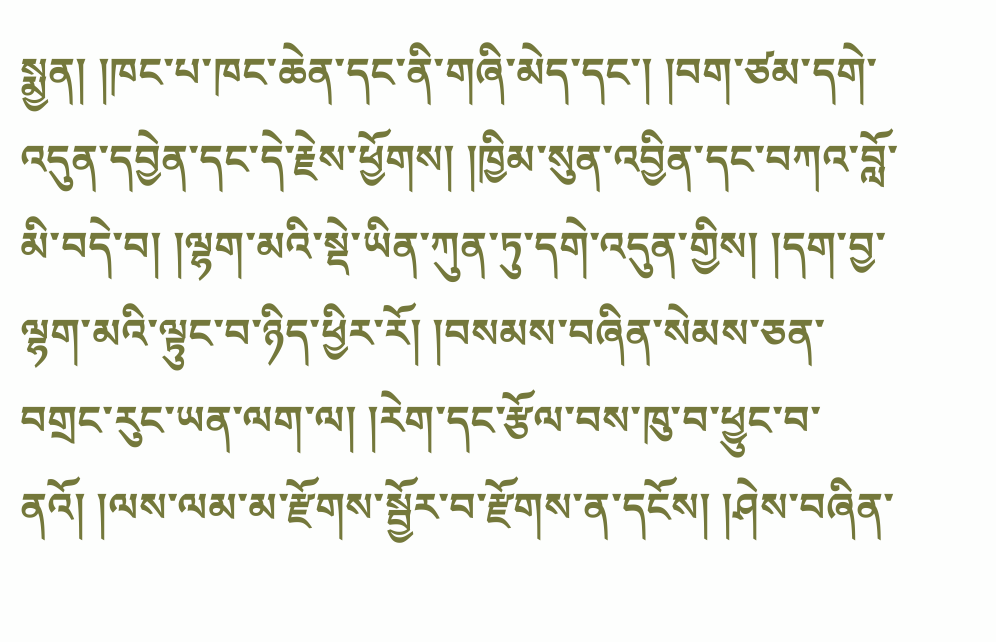སྨྱན། །ཁང་པ་ཁང་ཆེན་དང་ནི་གཞི་མེད་དང་། །བག་ཙམ་དགེ་འདུན་དབྱེན་དང་དེ་རྗེས་ཕྱོགས། །ཁྱིམ་སུན་འབྱིན་དང་བཀའ་བློ་མི་བདེ་བ། །ལྷག་མའི་སྡེ་ཡིན་ཀུན་ཏུ་དགེ་འདུན་གྱིས། །དག་བྱ་ལྷག་མའི་ལྟུང་བ་ཉིད་ཕྱིར་རོ། །བསམས་བཞིན་སེམས་ཅན་བགྲང་རུང་ཡན་ལག་ལ། །རེག་དང་རྩོལ་བས་ཁུ་བ་ཕྱུང་བ་ནའོ། །ལས་ལམ་མ་རྫོགས་སྦྱོར་བ་རྫོགས་ན་དངོས། །ཤེས་བཞིན་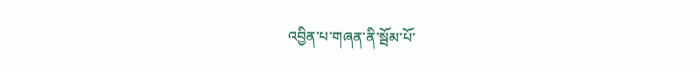འབྱིན་པ་གཞན་ནི་སྦོམ་པོ་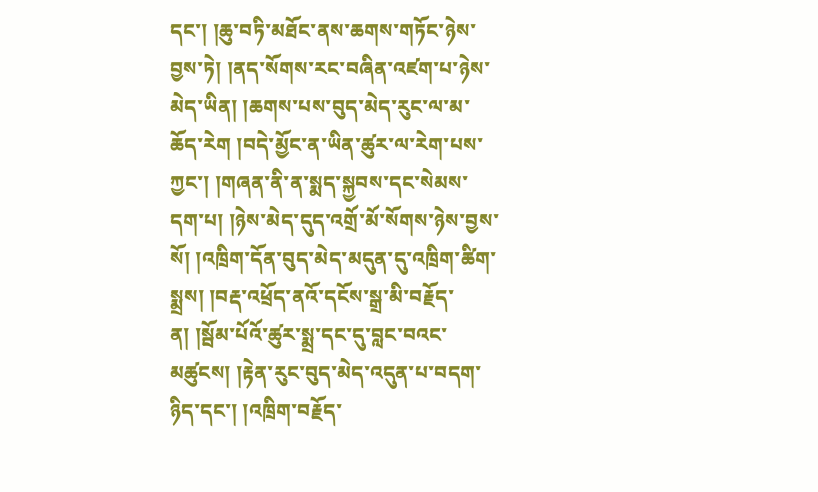དང་། །ཆུ་བཏི་མཐོང་ནས་ཆགས་གཏོང་ཉེས་བྱས་ཏེ། །ནད་སོགས་རང་བཞིན་འཛག་པ་ཉེས་མེད་ཡིན། །ཆགས་པས་བུད་མེད་རུང་ལ་མ་ཆོད་རེག །བདེ་མྱོང་ན་ཡིན་ཚུར་ལ་རེག་པས་ཀྱང་། །གཞན་ནི་ན་སྨད་སྐྱབས་དང་སེམས་དག་པ། །ཉེས་མེད་དུད་འགྲོ་མོ་སོགས་ཉེས་བྱས་སོ། །འཁྲིག་དོན་བུད་མེད་མདུན་དུ་འཁྲིག་ཚིག་སྨྲས། །བརྡ་འཕྲོད་ནའོ་དངོས་སྒྲ་མི་བརྗོད་ན། །སྦོམ་པོའོ་ཚུར་སྨྲ་དང་དུ་བླང་བའང་མཚུངས། །རྟེན་རུང་བུད་མེད་འདུན་པ་བདག་ཉིད་དང་། །འཁྲིག་བརྗོད་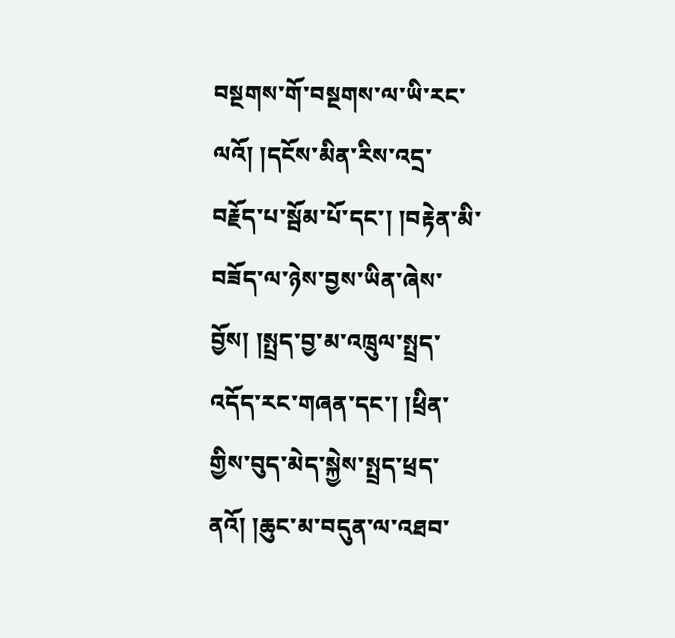བསྔགས་གོ་བསྔགས་ལ་ཡི་རང་ལའོ། །དངོས་མིན་རིས་འདྲ་བརྗོད་པ་སྦོམ་པོ་དང་། །བརྟེན་མི་བཟོད་ལ་ཉེས་བྱས་ཡིན་ཞེས་བྱོས། །སྤྲད་བྱ་མ་འཁྲུལ་སྤྲད་འདོད་རང་གཞན་དང་། །ཕྲིན་གྱིས་བུད་མེད་སྐྱེས་སྤྲད་ཕྲད་ནའོ། །ཆུང་མ་བདུན་ལ་འཐབ་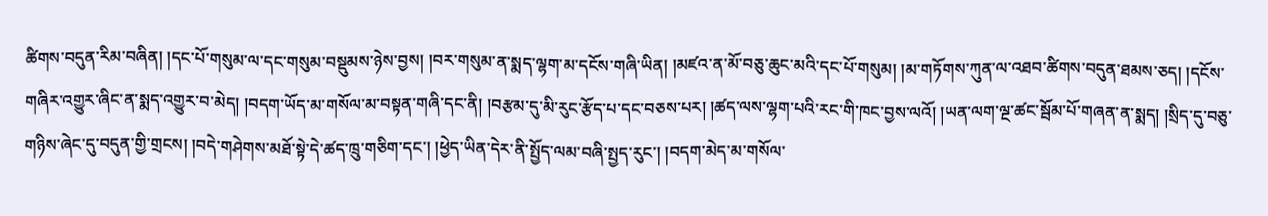ཚིགས་བདུན་རིམ་བཞིན། །དང་པོ་གསུམ་ལ་དང་གསུམ་བསྡུམས་ཉེས་བྱས། །བར་གསུམ་ན་སྨད་ལྷག་མ་དངོས་གཞི་ཡིན། །མཛའ་ན་མོ་བཅུ་ཆུང་མའི་དང་པོ་གསུམ། །མ་གཏོགས་ཀུན་ལ་འཐབ་ཚིགས་བདུན་ཐམས་ཅད། །དངོས་གཞིར་འགྱུར་ཞིང་ན་སྨད་འགྱུར་བ་མེད། །བདག་ཡོད་མ་གསོལ་མ་བསྟན་གཞི་དང་ནི། །བརྩམ་དུ་མི་རུང་རྩོད་པ་དང་བཅས་པར། །ཚད་ལས་ལྷག་པའི་རང་གི་ཁང་བྱས་ལའོ། །ཡན་ལག་ལྔ་ཚང་སྦོམ་པོ་གཞན་ན་སྨད། །སྲིད་དུ་བཅུ་གཉིས་ཞེང་དུ་བདུན་གྱི་གྲངས། །བདེ་གཤེགས་མཐོ་སྟེ་དེ་ཚད་ཁྲུ་གཅིག་དང་། །ཕྱེད་ཡིན་དེར་ནི་སྤྱོད་ལམ་བཞི་སྤྱད་རུང་། །བདག་མེད་མ་གསོལ་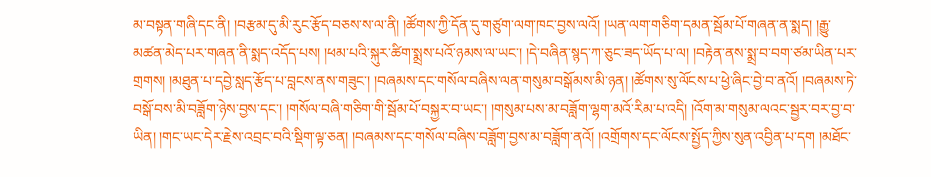མ་བསྟན་གཞི་དང་ནི། །བརྩམ་དུ་མི་རུང་རྩོད་བཅས་ས་ལ་ནི། །ཚོགས་ཀྱི་དོན་དུ་གཙུག་ལག་ཁང་བྱས་ལའོ། །ཡན་ལག་གཅིག་དམན་སྦོམ་པོ་གཞན་ན་སྨད། །རྒྱུ་མཚན་མེད་པར་གཞན་ནི་སྨད་འདོད་པས། །ཕམ་པའི་སྐུར་ཚིག་སྨྲས་པའོ་ཉམས་ལ་ཡང་། །དེ་བཞིན་སྙད་ཀ་ཅུང་ཟད་ཡོད་པ་ལ། །བརྟེན་ནས་སྨྲ་བ་བག་ཙམ་ཡིན་པར་གྲགས། །མཐུན་པ་དབྱེ་སླད་རྩོད་པ་བླངས་ནས་གཟུང་། །བཞམས་དང་གསོལ་བཞིས་ལན་གསུམ་བསྒོམས་མི་ཉན། །ཚོགས་སུ་ལོངས་པ་ཕྱེ་ཞིང་བྱེ་བ་ནའོ། །བཞམས་ཏེ་བསྒོ་བས་མི་བཟློག་ཉེས་བྱས་དང་། །གསོལ་བཞི་གཅིག་གི་སྦོམ་པོ་བསྐྱར་བ་ཡང་། །གསུམ་པས་མ་བཟློག་ལྷག་མའོ་རིམ་པ་འདི། །འོག་མ་གསུམ་ལའང་སྦྱར་བར་བྱ་བ་ཡིན། །གང་ཡང་དེར་རྗེས་འབྲང་བའི་སྡིག་ལྟ་ཅན། །བཞམས་དང་གསོལ་བཞིས་བཟློག་བྱས་མ་བཟློག་ནའོ། །འགྲོགས་དང་ལོངས་སྤྱོད་ཀྱིས་སུན་འབྱིན་པ་དག །མཐོང་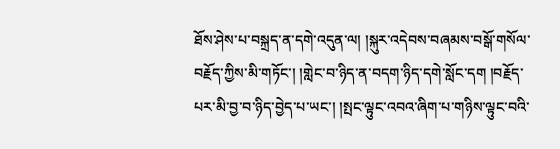ཐོས་ཤེས་པ་བསྐྲད་ན་དགེ་འདུན་ལ། །སྐུར་འདེབས་བཞམས་བསྒོ་གསོལ་བརྗོད་ཀྱིས་མི་གཏོང་། །གླེང་བ་ཉིད་ན་བདག་ཉིད་དགེ་སློང་དག །བརྗོད་པར་མི་བྱ་བ་ཉིད་བྱེད་པ་ཡང་། །སྤང་ལྟུང་འབའ་ཞིག་པ་གཉིས་ལྟུང་བའི་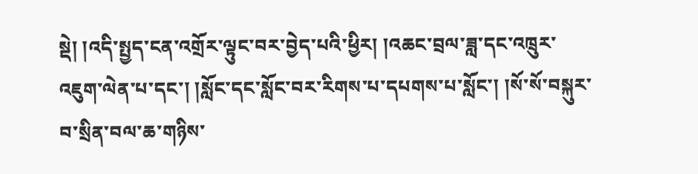སྡེ། །འདི་སྤྱད་ངན་འགྲོར་ལྟུང་བར་བྱེད་པའི་ཕྱིར། །འཆང་བྲལ་ཟླ་དང་འཁྲུར་འཇུག་ལེན་པ་དང་། །སློང་དང་སློང་བར་རིགས་པ་དཔགས་པ་སློང་། །སོ་སོ་བསྐུར་བ་སྲིན་བལ་ཆ་གཉིས་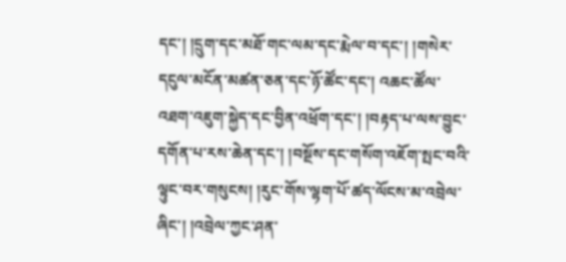དང་། །དྲུག་དང་མཐོ་གང་ལམ་དང་རྨེལ་བ་དང་། །གསེར་དངུལ་མངོན་མཚན་ཅན་དང་ཉོ་ཚོང་དང་། འཆང་ཚོལ་འཐག་འཇུག་སྐྱེད་དང་བྱིན་འཕྲོག་དང་། །བརྟད་པ་ལས་བྱུང་དགོན་པ་རས་ཆེན་དང་། །བསྔོས་དང་གསོག་འཇོག་སྤང་བའི་ལྟུང་བར་གསུངས། །རུང་གོས་ལྷག་པོ་ཚད་ལོངས་མ་འབྲེལ་ཞིང་། །འབྲེལ་ཀྱང་ཤན་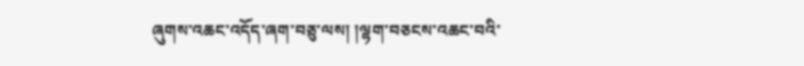ཞུགས་འཆང་འདོད་ཞག་བཅུ་ལས། །ལྷག་བཅངས་འཆང་བའི་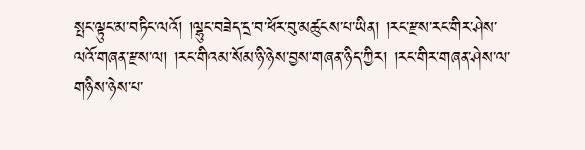སྤང་ལྟུང་མ་བཏིང་ལའོ། །ལྷུང་བཟེད་དྲ་བ་ཕོར་བུ་མཚུངས་པ་ཡིན། །རང་རྫས་རང་གིར་ཤེས་ལའོ་གཞན་རྫས་ལ། །རང་གིའམ་སོམ་ཉི་ཉེས་བྱས་གཞན་ཉིད་ཀྱིར། །རང་གིར་གཞན་ཤེས་ལ་གཉིས་ཉེས་པ་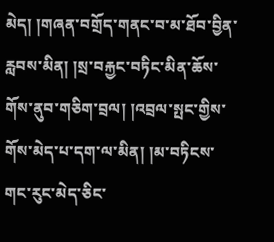མེད། །གཞན་བགྲོད་གནང་བ་མ་ཐོབ་བྱིན་རླབས་མིན། །སྲ་བརྐྱང་བཏིང་མིན་ཆོས་གོས་ནུབ་གཅིག་བྲལ། །འབྲལ་སྤང་གྱིས་གོས་མེད་པ་དག་ལ་མིན། །མ་བཏིངས་གང་རུང་མེད་ཅིང་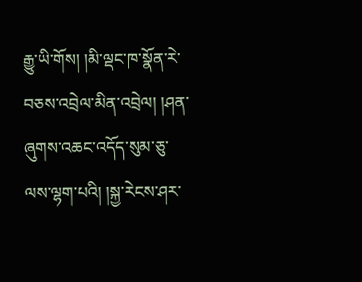རྒྱུ་ཡི་གོས། །མི་ལྡང་ཁ་སྣོན་རེ་བཅས་འབྲེལ་མིན་འབྲེལ། །ཤན་ཞུགས་འཆང་འདོད་སུམ་ཅུ་ལས་ལྷག་པའི། །སྐྱ་རེངས་ཤར་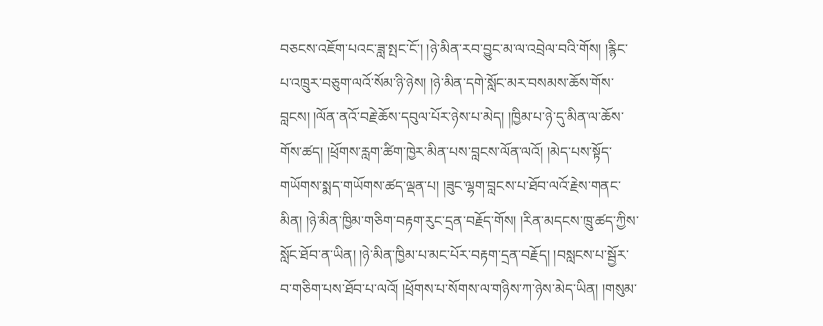བཅངས་འཇོག་པའང་ཟླ་སྤང་ངོ་། །ཉེ་མིན་རབ་བྱུང་མ་ལ་འབྲེལ་བའི་གོས། །རྙིང་པ་འཁྲུར་བཅུག་ལའོ་སོམ་ཉི་ཉེས། །ཉེ་མིན་དགེ་སློང་མར་བསམས་ཆོས་གོས་བླངས། །ལོན་ནའོ་བརྗེ་ཆོས་དབུལ་པོར་ཉེས་པ་མེད། །ཁྱིམ་པ་ཉེ་དུ་མིན་ལ་ཆོས་གོས་ཚད། །ཕྲོགས་རླག་ཚིག་ཁྱེར་མིན་པས་བླངས་ལོན་ལའོ། །མེད་པས་སྟོད་གཡོགས་སྨད་གཡོགས་ཚད་ལྡན་པ། །ཟུང་ལྷག་བླངས་པ་ཐོབ་ལའོ་རྗེས་གནང་མིན། །ཉེ་མིན་ཁྱིམ་གཅིག་བརྟག་རུང་དྲན་བརྗོད་གོས། །རིན་མདངས་ཁྲུ་ཚད་ཀྱིས་སློང་ཐོབ་ན་ཡིན། །ཉེ་མིན་ཁྱིམ་པ་མང་པོར་བརྟག་དྲན་བརྗོད། །བསླངས་པ་སྦྱོར་བ་གཅིག་པས་ཐོབ་པ་ལའོ། །ཕྲོགས་པ་སོགས་ལ་གཉིས་ཀ་ཉེས་མེད་ཡིན། །གསུམ་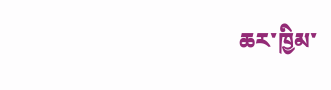ཆར་ཁྱིམ་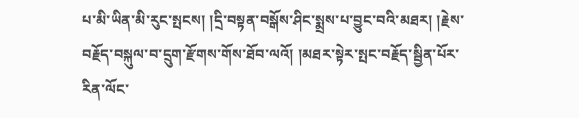པ་མི་ཡིན་མི་རུང་སྤངས། །དྲི་བསྟན་བསྒོས་ཤིང་སྨྲས་པ་བྱུང་བའི་མཐར། །རྗེས་བརྗོད་བསྐུལ་བ་དྲུག་རྫོགས་གོས་ཐོབ་ལའོ། །མཐར་སྟེར་སྤང་བརྗོད་སྦྱིན་པོར་རིན་ལོང་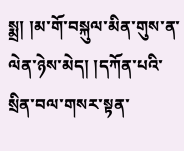སྨྲ། །མ་གོ་བསྐུལ་མིན་གུས་ན་ལེན་ཉེས་མེད། །དཀོན་པའི་སྲིན་བལ་གསར་སྟན་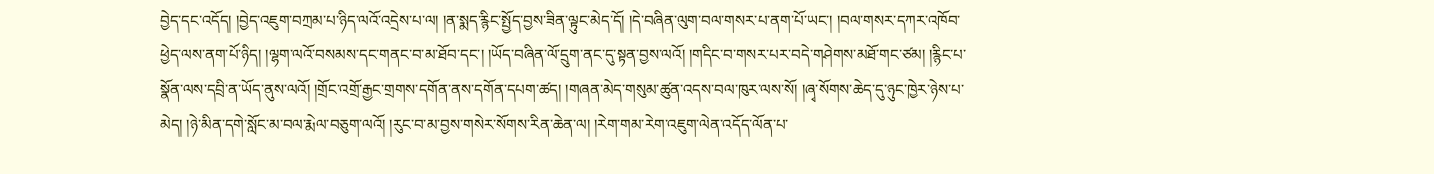བྱེད་དང་འདོད། །བྱེད་འཇུག་བཀྲམ་པ་ཉིད་ལའོ་འདྲེས་པ་ལ། །ན་སྨད་རྙིང་སྤྱོད་བྱས་ཟིན་ལྟུང་མེད་དོ། །དེ་བཞིན་ལུག་བལ་གསར་པ་ནག་པོ་ཡང་། །བལ་གསར་དཀར་འཁོབ་ཕྱེད་ལས་ནག་པོ་ཉིད། །ལྷག་ལའོ་བསམས་དང་གནང་བ་མ་ཐོབ་དང་། །ཡོད་བཞིན་ལོ་དྲུག་ནང་དུ་སྟན་བྱས་ལའོ། །གདིང་བ་གསར་པར་བདེ་གཤེགས་མཐོ་གང་ཙམ། །རྙིང་པ་སྣོན་ལས་དབྲི་ན་ཡོད་ནུས་ལའོ། །གྲོང་འགྲོ་རྒྱང་གྲགས་དགོན་ནས་དགོན་དཔག་ཚད། །གཞན་མེད་གསུམ་ཚུན་འདས་བལ་ཁུར་ལས་སོ། །ཞྭ་སོགས་ཆེད་དུ་ཉུང་ཁྱེར་ཉེས་པ་མེད། །ཉེ་མིན་དགེ་སློང་མ་བལ་རྨེལ་བཅུག་ལའོ། །རུང་བ་མ་བྱས་གསེར་སོགས་རིན་ཆེན་ལ། །རེག་གམ་རེག་འཇུག་ལེན་འདོད་ལོན་པ་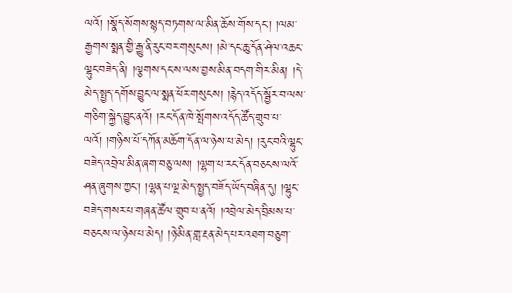ལའོ། །སྣོད་སོགས་སྙད་བཏགས་ལ་མིན་ཆོས་གོས་དང་། །ལམ་རྒྱགས་སྨན་གྱི་རྒྱུ་ནི་རུང་བར་གསུངས། །མེ་དང་ཆུ་དོན་ཤེལ་འཆང་ལྷུང་བཟེད་ནི། །ལྕགས་དང་ས་ལས་བྱས་མིན་བདག་གིར་མིན། །དེ་མེད་སྤྱད་དགོས་བྱུང་ལ་སྨན་ཕོར་གསུངས། །རྙེད་འདོད་སྦྱོར་བ་ལས་གཅིག་སྐྱེད་བྱུང་ནའོ། །རང་དོན་ཁེ་སྤོགས་འདོད་ཚོད་གྲུབ་པ་ལའོ། །གཉིས་པོ་དཀོན་མཆོག་དོན་ལ་ཉེས་པ་མེད། །རུང་བའི་ལྷུང་བཟེད་འབྲེལ་མིན་ཞག་བཅུ་ལས། །ལྷག་པ་རང་དོན་བཅངས་ལའོ་ཤན་ཞུགས་ཀྱང་། །ལྷན་པ་ལྔ་མེད་སྤྱད་བཟོད་ཡོད་བཞིན་དུ། །ལྷུང་བཟེད་གསར་པ་གཞན་ཚོལ་གྲུབ་པ་ནའོ། །འབྲེལ་མེད་བྲིམས་པ་བཅངས་ལ་ཉེས་པ་མེད། །ཉེ་མིན་གླ་རྔན་མེད་པར་འཐག་བཅུག་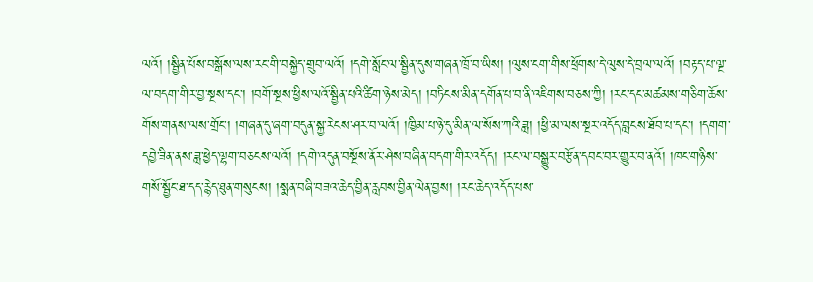ལའོ། །སྦྱིན་པོས་བསྒོས་ལས་རང་གི་བསྐྱེད་གྲུབ་ལའོ། །དགེ་སློང་ལ་སྦྱིན་དུས་གཞན་ཁྲོ་བ་ཡིས། །ལུས་ངག་གིས་ཕྲོགས་དེ་ལུས་དེ་བྲལ་ལའོ། །བརྟད་པ་ལྔ་ལ་བདག་གིར་བྱ་སྔས་དང་། །བགོ་སྔས་ཕྱིས་ལའོ་སྦྱིན་པའི་ཚིག་ཉེས་མེད། །བཏིངས་མིན་དགོན་པ་བ་ནི་འཇིགས་བཅས་ཀྱི། །རང་དང་མཚམས་གཅིག་ཆོས་གོས་གནས་ལས་གྲོང་། །གཞན་དུ་ཞག་བདུན་སྐྱ་རེངས་ཤར་བ་ལའོ། །ཁྱིམ་པ་ཉེ་དུ་མིན་ལ་སོས་ཀའི་ཟླ། །ཕྱི་མ་ལས་སྔར་འདོད་བླངས་ཐོབ་པ་དང་། །དགག་དབྱེ་ཟིན་ནས་ཟླ་ཕྱེད་ལྷག་བཅངས་ལའོ། །དགེ་འདུན་བསྔོས་ནོར་ཤེས་བཞིན་བདག་གིར་འདོད། །རང་ལ་བསྒྱུར་བརྩོན་དབང་བར་གྱུར་བ་ནའོ། །ཁང་གཉིས་གསོ་སྦྱོང་ཐ་དད་རྙེད་ཐུན་གསུངས། །སྨན་བཞི་བཟའ་ཆེད་བྱིན་རླབས་བྱིན་ལེན་བྱས། །རང་ཆེད་འདོད་པས་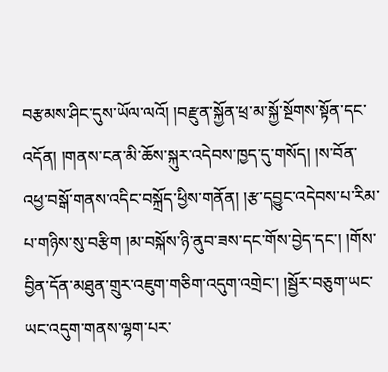བརྩམས་ཤིང་དུས་ཡོལ་ལའོ། །བརྫུན་སྐྱོན་ཕྲ་མ་སྐྱོ་སྔོགས་སྟོན་དང་འདོན། །གནས་ངན་མི་ཆོས་སྐུར་འདེབས་ཁྱད་དུ་གསོད། །ས་བོན་འཕྱ་བསྒོ་གནས་འདིང་བསྐྲོད་ཕྱིས་གནོན། །རྩ་དབྱུང་འདེབས་པ་རིམ་པ་གཉིས་སུ་བརྩིག །མ་བསྐོས་ཉི་ནུབ་ཟས་དང་གོས་བྱེད་དང་། །གོས་བྱིན་དོན་མཐུན་གྲུར་འཇུག་གཅིག་འདུག་འགྲེང་། །སྦྱོར་བཅུག་ཡང་ཡང་འདུག་གནས་ལྷག་པར་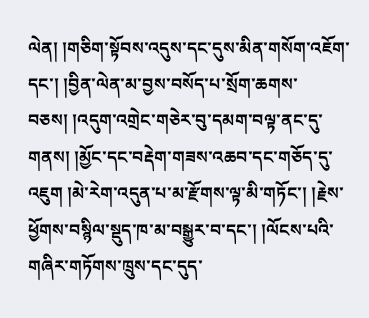ལེན། །གཅིག་སྟོབས་འདུས་དང་དུས་མིན་གསོག་འཇོག་དང་། །བྱིན་ལེན་མ་བྱས་བསོད་པ་སྲོག་ཆགས་བཅས། །འདུག་འགྲེང་གཅེར་བུ་དམག་བལྟ་ནང་དུ་གནས། །མྱོང་དང་བརྡེག་གཟས་འཆབ་དང་གཅོད་དུ་འཇུག །མེ་རེག་འདུན་པ་མ་རྫོགས་ལྟ་མི་གཏོང་། །རྗེས་ཕྱོགས་བསྙིལ་སྡུད་ཁ་མ་བསྒྱུར་བ་དང་། །ལོངས་པའི་གཞིར་གཏོགས་ཁྲུས་དང་དུད་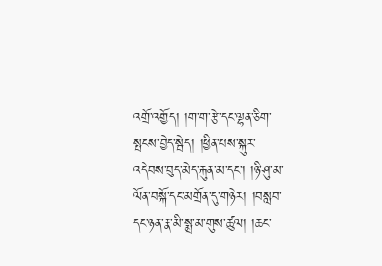འགྲོ་འགྱོད། །ག་ག་རྩེ་དང་ལྷན་ཅིག་སྤངས་བྱེད་སྦེད། །ཕྱིན་པས་སྐུར་འདེབས་བུད་མེད་རྐུན་མ་དང་། །ཉི་ཤུ་མ་ལོན་བསྐོ་དང་མགྲོན་དུ་གཉེར། །བསླབ་དང་ཉན་རྣ་མི་སྨྲ་མ་གུས་ཚུལ། །ཆང་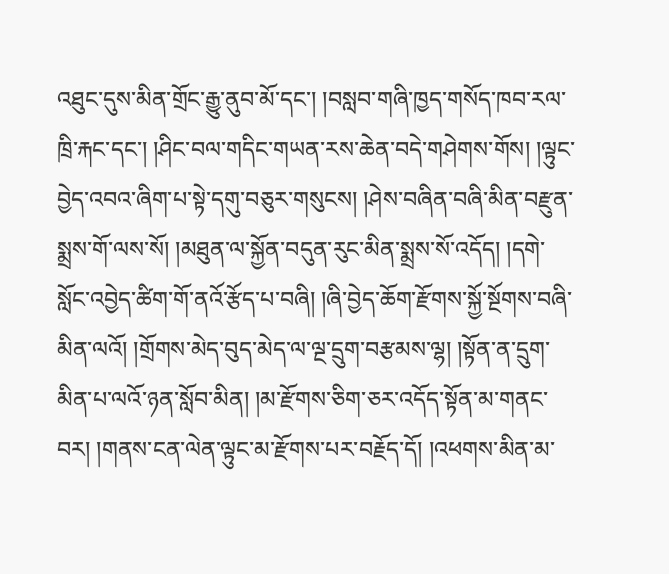འཐུང་དུས་མིན་གྲོང་རྒྱུ་ནུབ་མོ་དང་། །བསླབ་གཞི་ཁྱད་གསོད་ཁབ་རལ་ཁྲི་རྐང་དང་། །ཤིང་བལ་གདིང་གཡན་རས་ཆེན་བདེ་གཤེགས་གོས། །ལྟུང་བྱེད་འབའ་ཞིག་པ་སྟེ་དགུ་བཅུར་གསུངས། །ཤེས་བཞིན་བཞི་མིན་བརྫུན་སྨྲས་གོ་ལས་སོ། །མཐུན་ལ་སྐྱོན་བདུན་རུང་མིན་སྨྲས་སོ་འདོད། །དགེ་སློང་འབྱེད་ཚིག་གོ་ནའོ་རྩོད་པ་བཞི། །ཞི་བྱེད་ཆོག་རྫོགས་སྐྱོ་སྔོགས་བཞི་མིན་ལའོ། །གྲོགས་མེད་བུད་མེད་ལ་ལྔ་དྲུག་བརྩམས་ལྷ། །སྟོན་ན་དྲུག་མིན་པ་ལའོ་ཉན་སློབ་མིན། །མ་རྫོགས་ཅིག་ཅར་འདོད་སྟོན་མ་གནང་བར། །གནས་ངན་ལེན་ལྟུང་མ་རྫོགས་པར་བརྗོད་དོ། །འཕགས་མིན་མ་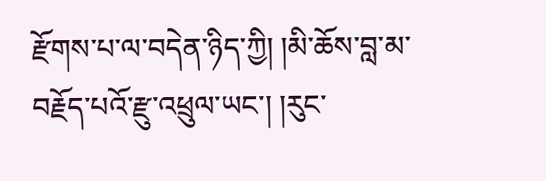རྫོགས་པ་ལ་བདེན་ཉིད་ཀྱི། །མི་ཆོས་བླ་མ་བརྗོད་པའོ་རྫུ་འཕྲུལ་ཡང་། །རུང་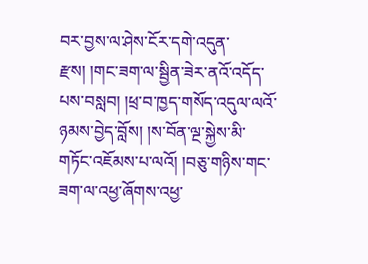བར་བྱས་ལ་ཤེས་ངོར་དགེ་འདུན་རྫས། །གང་ཟག་ལ་སྦྱིན་ཟེར་ནའོ་འདོད་པས་བསླབ། །ཕྲ་བ་ཁྱད་གསོད་འདུལ་ལའོ་ཉམས་བྱེད་བློས། །ས་བོན་ལྔ་སྐྱེས་མི་གཏོང་འཇོམས་པ་ལའོ། །བཅུ་གཉིས་གང་ཟག་ལ་འཕྱ་ཞོགས་འཕྱ་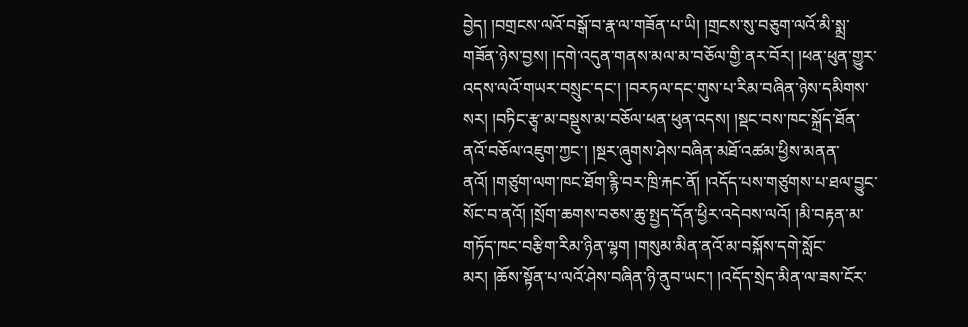བྱེད། །བགྲངས་ལའོ་བསྒོ་བ་རྣ་ལ་གཟོན་པ་ཡི། །གྲངས་སུ་བཅུག་ལའོ་མི་སྨྲ་གཟོན་ཉེས་བྱས། །དགེ་འདུན་གནས་མལ་མ་བཅོལ་གྱི་ནར་བོར། །ཕན་ཕུན་གྱུར་འདས་ལའོ་གཡར་བསྲུང་དང་། །བརཏལ་དང་གུས་པ་རིམ་བཞིན་ཉེས་དམིགས་སར། །བཏིང་རྩྭ་མ་བསྡུས་མ་བཅོལ་ཕན་ཕུན་འདས། །སྡང་བས་ཁང་སྐྲོད་ཐོན་ནའོ་བཅོལ་འཇུག་ཀྱང་། །སྔར་ཞུགས་ཤེས་བཞིན་མཐོ་འཚམ་ཕྱིས་མནན་ནའོ། །གཙུག་ལག་ཁང་ཐོག་རྙི་བར་ཁྲི་རྐང་ནོ། །འདོད་པས་གཙུགས་པ་ཐལ་བྱུང་སོང་བ་ནའོ། །སྲོག་ཆགས་བཅས་ཆུ་སྤྱད་དོན་ཕྱིར་འདེབས་ལའོ། །མི་བརྟན་མ་གཏོད་ཁང་བརྩིག་རིམ་ཉིན་ལྷག །གསུམ་མིན་ནའོ་མ་བསྐོས་དགེ་སློང་མར། །ཆོས་སྟོན་པ་ལའོ་ཤེས་བཞིན་ཉི་ནུབ་ཡང་། །འདོད་སྲེད་མིན་ལ་ཟས་ངོར་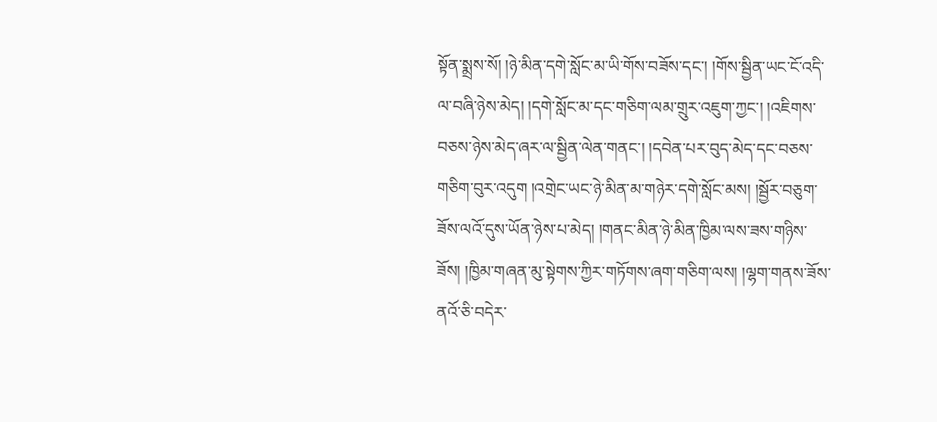སྟོན་སྨྲས་སོ། །ཉེ་མིན་དགེ་སློང་མ་ཡི་གོས་བཟོས་དང་། །གོས་སྦྱིན་ཡང་ངོ་འདི་ལ་བཞི་ཉེས་མེད། །དགེ་སློང་མ་དང་གཅིག་ལམ་གྲུར་འཇུག་ཀྱང་། །འཇིགས་བཅས་ཉེས་མེད་ཞར་ལ་སྦྱིན་ལེན་གནང་། །དབེན་པར་བུད་མེད་དང་བཅས་གཅིག་བུར་འདུག །འགྲེང་ཡང་ཉེ་མིན་མ་གཉེར་དགེ་སློང་མས། །སྦྱོར་བཅུག་ཟོས་ལའོ་དུས་ཡོན་ཉེས་པ་མེད། །གནང་མིན་ཉེ་མིན་ཁྱིམ་ལས་ཟས་གཉིས་ཟོས། །ཁྱིམ་གཞན་མུ་སྟེགས་ཀྱིར་གཏོགས་ཞག་གཅིག་ལས། །ལྷག་གནས་ཟོས་ནའོ་ཅི་བདེར་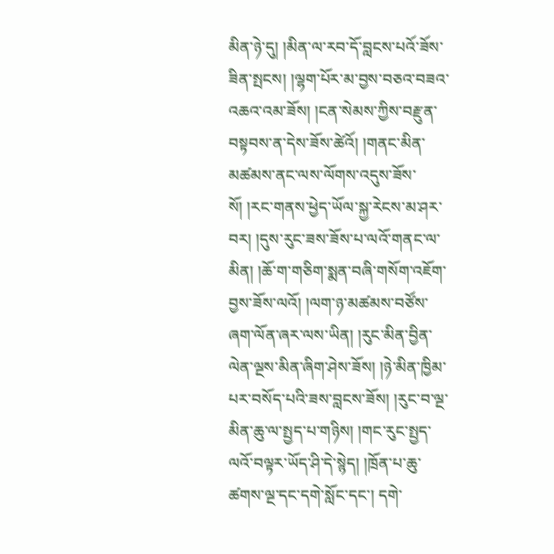མིན་ཉེ་དུ། །མིན་ལ་རབ་དོ་བླངས་པའོ་ཟོས་ཟིན་སྤངས། །ལྷག་པོར་མ་བྱས་བཅའ་བཟའ་འཆའ་འམ་ཟོས། །ངན་སེམས་ཀྱིས་བརྫུན་བསྟབས་ན་དེས་ཟོས་ཚེའོ། །གནང་མིན་མཚམས་ནང་ལས་ལོགས་འདུས་ཟོས་སོ། །རང་གནས་ཕྱེད་ཡོལ་སྐྱ་རེངས་མ་ཤར་བར། །དུས་རུང་ཟས་ཟོས་པ་ལའོ་གནང་ལ་མིན། །ཆོ་ག་གཅིག་སྨན་བཞི་གསོག་འཇོག་བྱས་ཟོས་ལའོ། །ལག་ཉ་མཚམས་བཙོས་ཞག་ལོན་ཞར་ལས་ཡིན། །རུང་མིན་བྱིན་ལེན་ལྔས་མིན་ཞིག་ཤེས་ཟོས། །ཉེ་མིན་ཁྱིམ་པར་བསོད་པའི་ཟས་བླངས་ཟོས། །རུང་བ་ལྔ་མིན་ཆུ་ལ་སྤྱད་པ་གཉིས། །གང་རུང་སྤྱད་ལའོ་བལྟར་ཡོད་ཤི་དེ་སྙེད། །ཁྲོན་པ་ཆུ་ཚགས་ལྔ་དང་དགེ་སློང་དང་། དགེ་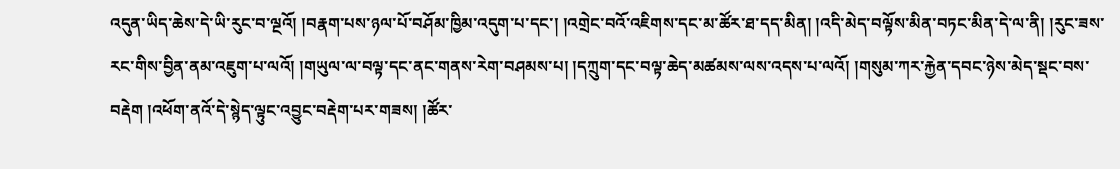འདུན་ཡིད་ཆེས་དེ་ཡི་རུང་བ་ལྔའོ། །བརྣག་པས་ཉལ་པོ་བཤོམ་ཁྱིམ་འདུག་པ་དང་། །འགྲེང་བའོ་འཇིགས་དང་མ་ཚོར་ཐ་དད་མིན། །འདི་མེད་བལྟོས་མིན་བཏང་མིན་དེ་ལ་ནི། །རུང་ཟས་རང་གིས་བྱིན་ནམ་འཇུག་པ་ལའོ། །གཡུལ་ལ་བལྟ་དང་ནང་གནས་རེག་བཤམས་པ། །དཀྲུག་དང་བལྟ་ཆེད་མཚམས་ལས་འདས་པ་ལའོ། །གསུམ་ཀར་རྐྱེན་དབང་ཉེས་མེད་སྡང་བས་བརྡེག །འཕོག་ནའོ་དེ་སྙེད་ལྟུང་འབྱུང་བརྡེག་པར་གཟས། །ཚོར་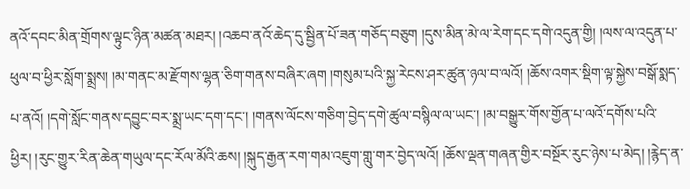ནའོ་དབང་མིན་གྲོགས་ལྟུང་ཉིན་མཚན་མཐར། །འཆབ་ནའོ་ཆེད་དུ་སྦྱིན་པོ་ཟན་གཅོད་བཅུག །དུས་མིན་མེ་ལ་རེག་དང་དགེ་འདུན་གྱི། །ལས་ལ་འདུན་པ་ཕུལ་བ་ཕྱིར་སློག་སྨྲས། །མ་གནང་མ་རྫོགས་ལྷན་ཅིག་གནས་བཞིར་ཞག །གསུམ་པའི་སྐྱ་རེངས་ཤར་ཚུན་ཉལ་བ་ལའོ། །ཆོས་འགར་སྡིག་ལྟ་སྐྱེས་བསྒོ་སྨད་པ་ནའོ། །དགེ་སློང་གནས་དབྱུང་བར་སྨྲ་ཡང་དག་དང་། །གནས་ལོངས་གཅིག་བྱེད་དགེ་ཚུལ་བསྙིལ་ལ་ཡང་། །མ་བསྒྱུར་གོས་གྱོན་པ་ལའོ་དགོས་པའི་ཕྱིར། །རུང་གྱུར་རིན་ཆེན་གཡུལ་དང་རོལ་མོའི་ཆས། །སྐུད་རྒྱན་རག་གམ་འཇུག་གླུ་གར་བྱེད་ལའོ། །ཆོས་ལྡན་གཞན་གྱིར་བསྔོར་རུང་ཉེས་པ་མེད། །རྙེད་ན་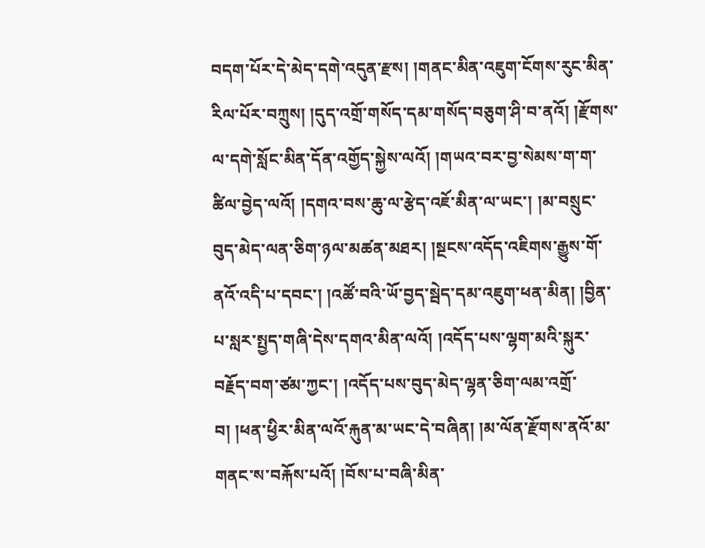བདག་པོར་དེ་མེད་དགེ་འདུན་རྫས། །གནང་མིན་འཇུག་ངོགས་རུང་མིན་རིལ་པོར་བཀྲུས། །དུད་འགྲོ་གསོད་དམ་གསོད་བཅུག་ཤི་བ་ནའོ། །རྫོགས་ལ་དགེ་སློང་མིན་དོན་འགྱོད་སྐྱེས་ལའོ། །གཡའ་བར་བྱ་སེམས་ག་ག་ཚིལ་བྱེད་ལའོ། །དགའ་བས་ཆུ་ལ་རྩེད་འཇོ་མིན་ལ་ཡང་། །མ་བསྲུང་བུད་མེད་ལན་ཅིག་ཉལ་མཚན་མཐར། །སྔངས་འདོད་འཇིགས་རྒྱུས་གོ་ནའོ་འདི་པ་དབང་། །འཚོ་བའི་ཡོ་བྱད་སྦེད་དམ་འཇུག་ཕན་མིན། །བྱིན་པ་སླར་སྤྱད་གཞི་དེས་དགའ་མིན་ལའོ། །འདོད་པས་ལྷག་མའི་སྐུར་བརྗོད་བག་ཙམ་ཀྱང་། །འདོད་པས་བུད་མེད་ལྷན་ཅིག་ལམ་འགྲོ་བ། །ཕན་ཕྱིར་མིན་ལའོ་རྐུན་མ་ཡང་དེ་བཞིན། །མ་ལོན་རྫོགས་ནའོ་མ་གནང་ས་བརྐོས་པའོ། །བོས་པ་བཞི་མིན་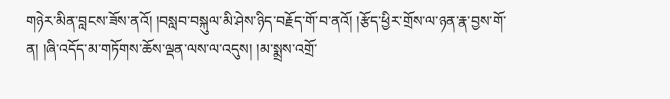གཉེར་མིན་བླངས་ཟོས་ནའོ། །བསླབ་བསྐུལ་མི་ཤེས་ཉིད་བརྗོད་གོ་བ་ནའོ། །རྩོད་ཕྱིར་གྲོས་ལ་ཉན་རྣ་བྱས་གོ་ན། །ཞི་འདོད་མ་གཏོགས་ཆོས་ལྡན་ལས་ལ་འདུས། །མ་སྨྲས་འགྲོ་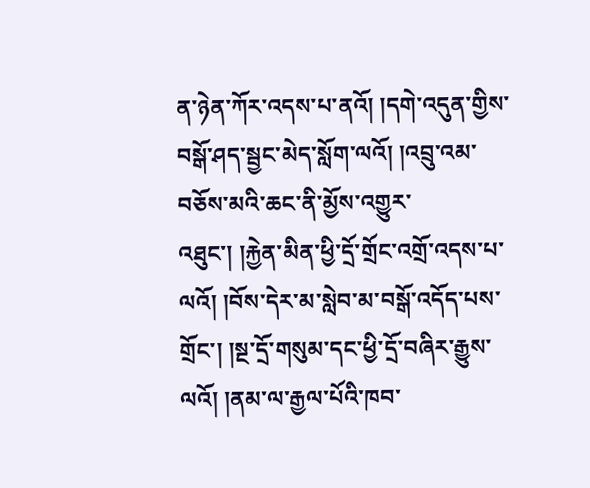ན་ཉེན་ཀོར་འདས་པ་ནའོ། །དགེ་འདུན་གྱིས་བསྒོ་ཤད་སྦྱང་མེད་སློག་ལའོ། །འབྲུ་འམ་བཅོས་མའི་ཆང་ནི་མྱོས་འགྱུར་འཐུང་། །རྐྱེན་མིན་ཕྱི་དྲོ་གྲོང་འགྲོ་འདས་པ་ལའོ། །བོས་དེར་མ་སླེབ་མ་བསྒོ་འདོད་པས་གྲོང་། །སྔ་དྲོ་གསུམ་དང་ཕྱི་དྲོ་བཞིར་རྒྱུས་ལའོ། །ནམ་ལ་རྒྱལ་པོའི་ཁབ་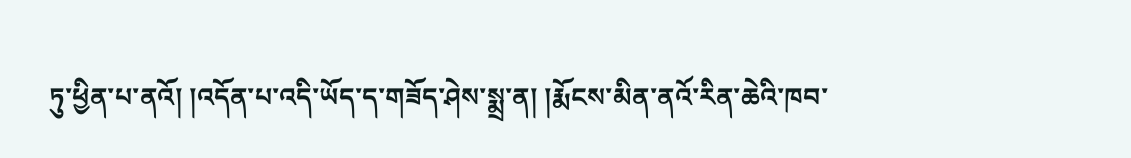ཏུ་ཕྱིན་པ་ནའོ། །འདོན་པ་འདི་ཡོད་ད་གཟོད་ཤེས་སྨྲ་ན། །རྨོངས་མིན་ནའོ་རིན་ཆེའི་ཁབ་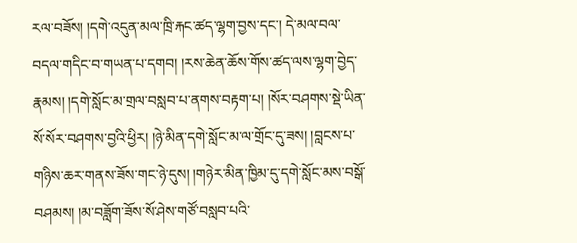རལ་བཟོས། །དགེ་འདུན་མལ་ཁྲི་རྐང་ཚད་ལྷག་བྱས་དང་། དེ་མལ་བལ་བདལ་གདིང་བ་གཡན་པ་དགབ། །རས་ཆེན་ཆོས་གོས་ཚད་ལས་ལྷག་བྱེད་རྣམས། །དགེ་སློང་མ་གྲལ་བསླབ་པ་ནགས་བརྟག་པ། །སོར་བཤགས་སྡེ་ཡིན་སོ་སོར་བཤགས་བྱའི་ཕྱིར། །ཉེ་མིན་དགེ་སློང་མ་ལ་གྲོང་དུ་ཟས། །བླངས་པ་གཉིས་ཆར་གནས་ཟོས་གང་ཉེ་དུས། །གཉེར་མིན་ཁྱིམ་དུ་དགེ་སློང་མས་བསྒོ་བཤམས། །མ་བཟློག་ཟོས་སོ་ཤེས་གཙོ་བསླབ་པའི་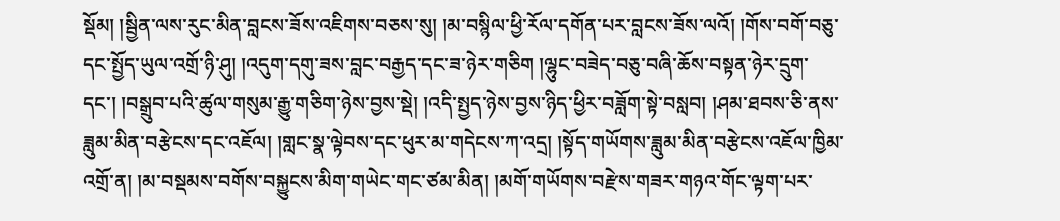སྡོམ། །སྦྱིན་ལས་རུང་མིན་བླངས་ཟོས་འཇིགས་བཅས་སུ། །མ་བསྙིལ་ཕྱི་རོལ་དགོན་པར་བླངས་ཟོས་ལའོ། །གོས་བགོ་བཅུ་དང་སྤྱོད་ཡུལ་འགྲོ་ཉི་ཤུ། །འདུག་དགུ་ཟས་བླང་བརྒྱད་དང་ཟ་ཉེར་གཅིག །ལྷུང་བཟེད་བཅུ་བཞི་ཆོས་བསྟན་ཉེར་དྲུག་དང་། །བསྒྲུབ་པའི་ཚུལ་གསུམ་རྒྱུ་གཅིག་ཉེས་བྱས་སྡེ། །འདི་སྤྱད་ཉེས་བྱས་ཉིད་ཕྱིར་བཟློག་སྟེ་བསླབ། །ཤམ་ཐབས་ཅི་ནས་ཟླུམ་མིན་བརྩེངས་དང་འཇོལ། །གླང་སྣ་ལྟེབས་དང་ཕུར་མ་གདེངས་ཀ་འདྲ། །སྟོད་གཡོགས་ཟླུམ་མིན་བརྩེངས་འཇོལ་ཁྱིམ་འགྲོ་ན། །མ་བསྡམས་བགོས་བསྐྱུངས་མིག་གཡེང་གང་ཙམ་མིན། །མགོ་གཡོགས་བརྫེས་གཟར་གཉའ་གོང་ལྟག་པར་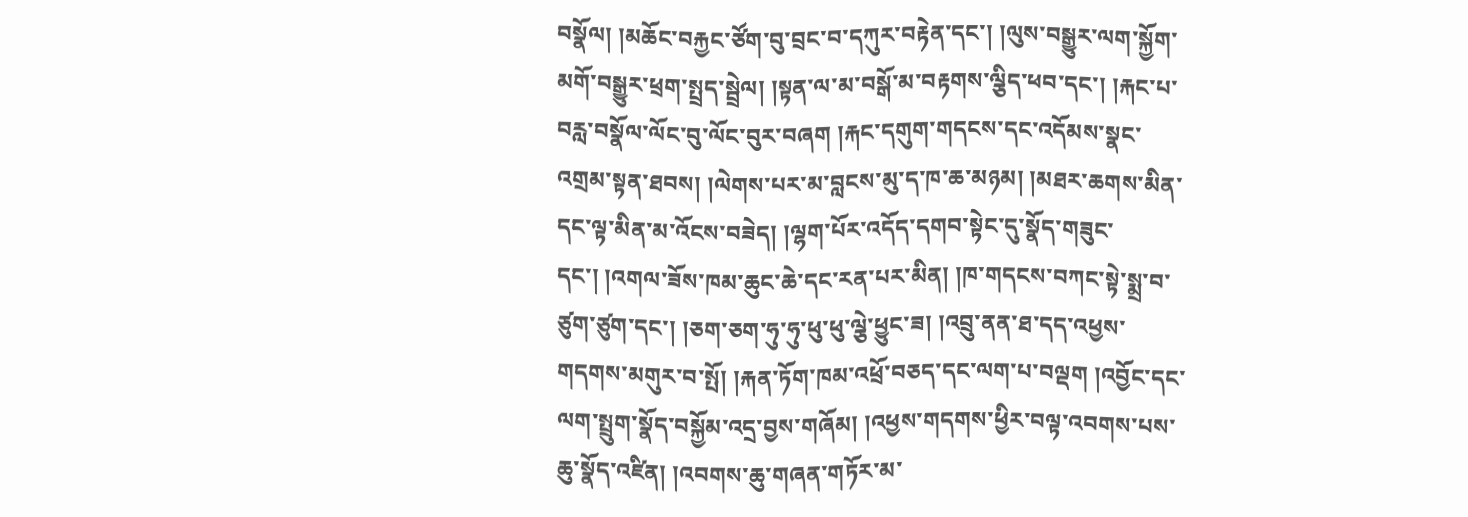བསྣོལ། །མཆོང་བརྐྱང་ཙོག་བུ་བྲང་བ་དཀུར་བརྟེན་དང་། །ལུས་བསྒྱུར་ལག་སྐྱོག་མགོ་བསྒྱུར་ཕྲག་སྤྲད་སྦྲེལ། །སྟན་ལ་མ་བསྒོ་མ་བརྟགས་ལྕིད་ཕབ་དང་། །རྐང་པ་བརླ་བསྣོལ་ལོང་བུ་ལོང་བུར་བཞག །རྐང་དགུག་གདངས་དང་འདོམས་སྣང་འགྲམ་སྟན་ཐབས། །ལེགས་པར་མ་བླངས་མུ་ད་ཁ་ཆ་མཉམ། །མཐར་ཆགས་མིན་དང་ལྟ་མིན་མ་འོངས་བཟེད། །ལྷག་པོར་འདོད་དགབ་སྟེང་དུ་སྣོད་གཟུང་དང་། །འགལ་ཟོས་ཁམ་ཆུང་ཆེ་དང་རན་པར་མིན། །ཁ་གདངས་བཀང་སྟེ་སྨྲ་བ་ཙུག་ཙུག་དང་། །ཅག་ཅག་ཧུ་ཧུ་ཕུ་ཕུ་ལྕེ་ཕྱུང་ཟ། །འབྲུ་ནན་ཐ་དད་འཕྱས་གདགས་མགུར་བ་སྤོ། །རྐན་ཏོག་ཁམ་འཕྲོ་བཅད་དང་ལག་པ་བལྡག །འབྱོང་དང་ལག་སྤྲུག་སྣོད་བསྐྱོམ་འདྲ་བྱས་གཞོམ། །འཕྱས་གདགས་ཕྱིར་བལྟ་འབགས་པས་ཆུ་སྣོད་འཛིན། །འབགས་ཆུ་གཞན་གཏོར་མ་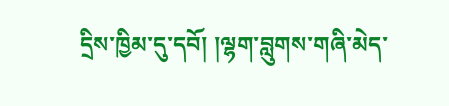དྲིས་ཁྱིམ་དུ་དབོ། །ལྷག་བླུགས་གཞི་མེད་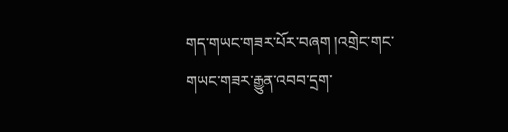གད་གཡང་གཟར་པོར་བཞག །འགྲེང་གང་གཡང་གཟར་རྒྱུན་འབབ་དྲག་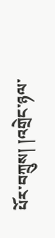པོར་བཀྲུས། །འགྲེང་ཉལ་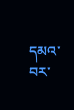དམའ་བར་